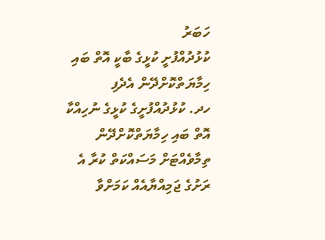ހަބަރު
ކުޅުދުއްފުށީ ކުޅީގެ ބާކީ އޮތް ބައި ހިމާޔަތްކޮށްދޭން އެދެފި
ހދ. ކުޅުދުއްފުށީގެ ކުޅީގެ ނުހިއްކާ އޮތް ބައި ހިމާޔަތްކޮށްދޭން ތިމާވެއްޓަށް މަސައްކަތް ކުރާ އެ ރަށުގެ ޖަމިއްޔާއެއް ކަމަށްވާ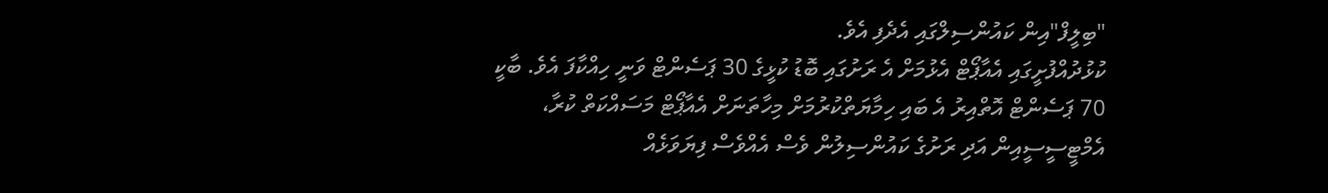"ބިލީފް"އިން ކައުންސިލްގައި އެދެފި އެވެ.
ކުޅުދުއްފުށީގައި އެއާޕޯޓް އެޅުމަށް އެ ރަށުގައި ބޮޑު ކުޅީގެ 30 ޕަސެންޓް ވަނީ ހިއްކާފަ އެވެ. ބާކީ 70 ޕަސެންޓް އޮތްއިރު އެ ބައި ހިމާޔަތްކުރުމަށް މިހާތަނަށް އެއާޕޯޓް މަސައްކަތް ކުރާ، އެމްޓީސީސީއިން އަދި ރަށުގެ ކައުންސިލުން ވެސް އެއްވެސް ފިޔަވަޅެއް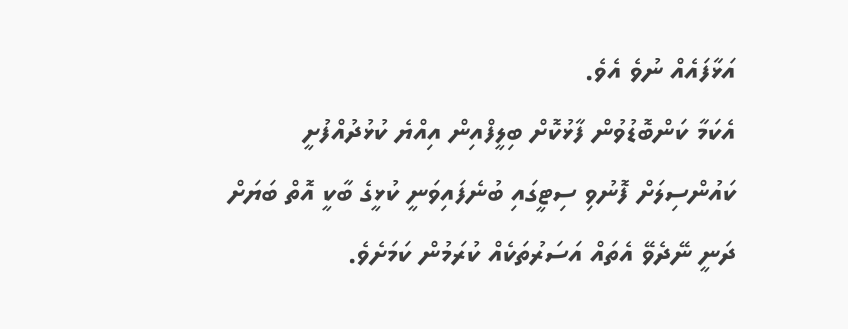އަޅާފައެއް ނުވެ އެވެ.
އެކަމާ ކަންބޮޑުވުން ފާޅުކޮށް ބިލީފްއިން އިއްޔެ ކުޅުދުއްފުށީ ކައުންސިލަށް ފޮނުވި ސިޓީގައި ބުނެފައިވަނީ ކުޅީގެ ބާކީ އޮތް ބަޔަށް ދަނީ ނޭދެވޭ އެތައް އަސަރުތަކެއް ކުރަމުން ކަމަށެވެ.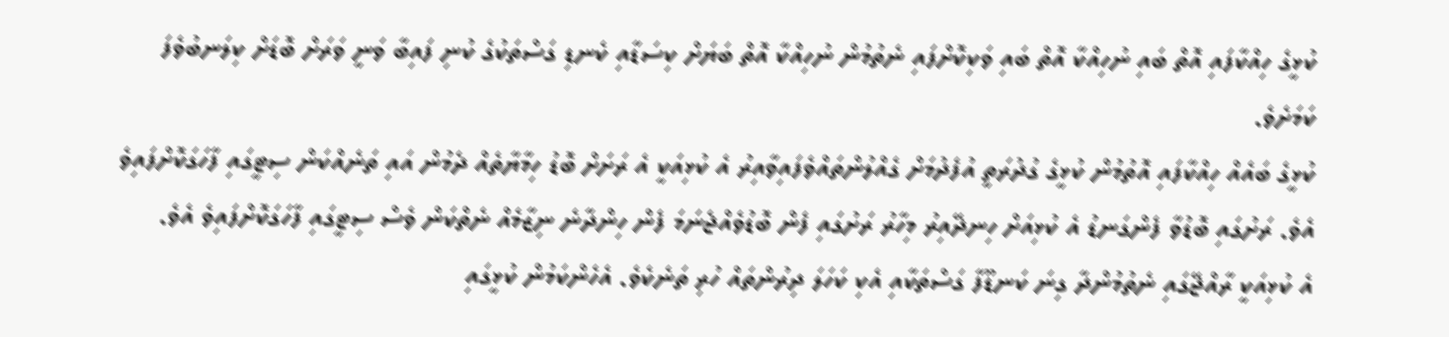ކުޅީގެ ހިއްކާފައި އޮތް ބައި ނުހިއްކާ އޮތް ބައި ވަކިކޮށްފައި ނެތުމުން ނުހިއްކާ އޮތް ބަޔަށް ކިސަޑާއި ކެނޑި ގަސްތަކުގެ ކުނި ފައިބާ ވަނީ ވަރަށް ބޮޑަށް ކިލަނބުވެފަ ކަމަށެވެ.
ކުޅީގެ ބައެއް ހިއްކާފައި އޮތުމުން ކުޅީގެ ގުދުރަތީ އުފެދުމަށް ގެއްލުންތައްވެފައިވާއިރު އެ ކުޅިއަކީ އެ ރަށަށް ބޮޑު ހިމާޔާތެއް ދެމުން އައި ތަނެއްކަން ސިޓީގައި ފާހަގަކޮށްފައިވެ އެވެ. ރަށުގައި ބޮޑުވާ ފެންގަނޑު އެ ކުޅިއަށް ހިނދޭއިރު މިހާރު ރަށުގައި ފެން ބޮޑުވެއްޖެނަމަ ފެން ހިންދާނެ ނިޒާމެއް ނެތްކަން ވެސް ސިޓީގައި ފާހަގަކޮށްފައިވެ އެވެ.
އެ ކުޅިއަކީ ރާއްޖޭގައި ނެތުމުންދާ ގިނަ ކަނޑޫފާ ގަސްތަކާއި އެކި ކަހަލަ ދިރުންތައް ހުރި ތަނެކެވެ. އެހެންކަމުން ކުޅީގައި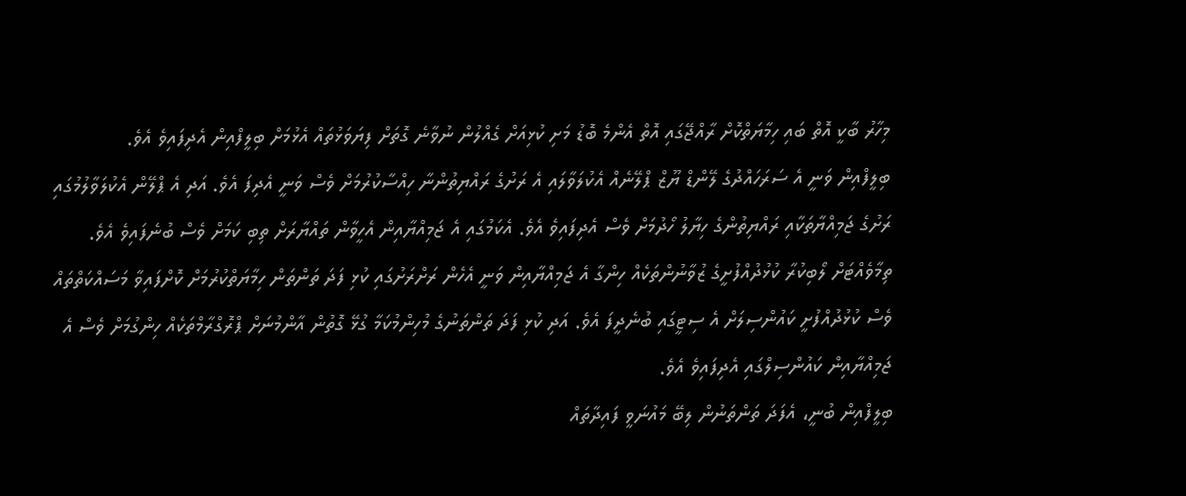މިހާރު ބާކީ އޮތް ބައި ހިމާޔަތްކޮށް ރާއްޖޭގައި އޮތް އެންމެ ބޮޑު މަށި ކުޅިއަށް ގެއްލުން ނުވާނެ ގޮތަށް ފިޔަވަޅުތައް އެޅުމަށް ބިލީފްއިން އެދިފައިވެ އެވެ.
ބިލީފްއިން ވަނީ އެ ސަރަހައްދުގެ ލޭންޑް ޔޫޒް ޕްލޭނެއް އެކުލަވާލައި އެ ރަށުގެ ރައްޔިތުންނާ ހިއްސާކުރުމަށް ވެސް ވަނީ އެދިފަ އެވެ. އަދި އެ ޕްލޭން އެކުލަވާލުމުގައި ރަށުގެ ޖަމިއްޔާތަކާއި ރައްޔިތުންގެ ހިޔާލު ހޯދުމަށް ވެސް އެދިފައިވެ އެވެ. އެކަމުގައި އެ ޖަމިއްޔާއިން އެހީވާން ތައްޔާރަށް ތިބި ކަމަށް ވެސް ބުނެފައިވެ އެވެ.
ތިމާވެއްޓަށް ލޯބިކުރާ ކުޅުދުއްފުށީގެ ޒުވާނުންތަކެއް ހިންގާ އެ ޖަމިއްޔާއިން ވަނީ އެހެން ރަށްރަށުގައި ކުޅި ފަދަ ތަންތަން ހިމާޔަތްކުރުމަށް ކޮށްފައިވާ މަސައްކަތްތައް ވެސް ކުޅުދުއްފުށީ ކައުންސިލަށް އެ ސިޓީގައި ބުނެދީފަ އެވެ. އަދި ކުޅި ފަދަ ތަންތަނުގެ މުހިންމުކަމާ ގުޅޭ ގޮތުން އާންމުނަށް ޕްރޮގްރާމްތަކެއް ހިންގުމަށް ވެސް އެ ޖަމިއްޔާއިން ކައުންސިލްގައި އެދިފައިވެ އެވެ.
ބިލީފްއިން ބުނީ، އެފަދަ ތަންތަނުން ލިބޭ މައުނަވީ ފައިދާތައް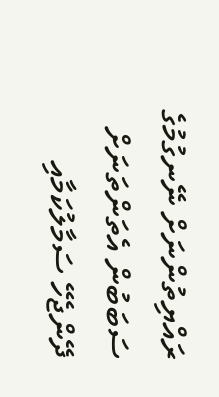ރައްޔިތުންނަށް ނޭނގުމުގެ ސަބަބުން އެތަންތަނަށް ދޭންޖެހޭ ސަމާލުކަމާއި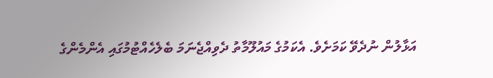އަޅާލުން ނުދެވޭ ކަމަށެވެ. އެކަމުގެ މައުލޫމާތު ދެވިއްޖެނަމަ ބެލެހެއްޓުމުގައި އެންމެންގެ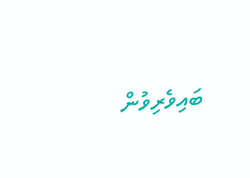ބައިވެރިވުން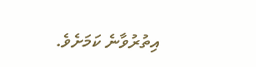އިތުރުވާނެ ކަމަށެވެ.